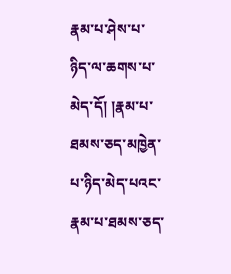རྣམ་པ་ཤེས་པ་ཉིད་ལ་ཆགས་པ་མེད་དོ། །རྣམ་པ་ཐམས་ཅད་མཁྱེན་པ་ཉིད་མེད་པའང་རྣམ་པ་ཐམས་ཅད་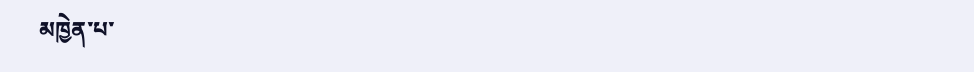མཁྱེན་པ་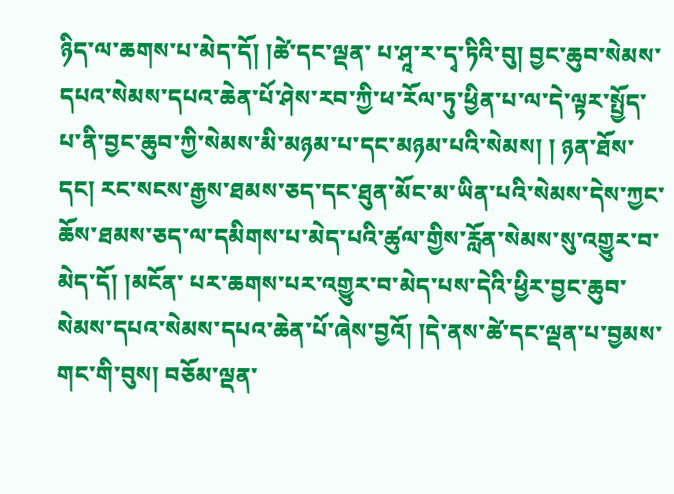ཉིད་ལ་ཆགས་པ་མེད་དོ། །ཚེ་དང་ལྡན་ པ་ཤཱ་ར་དྭ་ཏིའི་བུ། བྱང་ཆུབ་སེམས་དཔའ་སེམས་དཔའ་ཆེན་པོ་ཤེས་རབ་ཀྱི་ཕ་རོལ་ཏུ་ཕྱིན་པ་ལ་དེ་ལྟར་སྤྱོད་པ་ནི་བྱང་ཆུབ་ཀྱི་སེམས་མི་མཉམ་པ་དང་མཉམ་པའི་སེམས། ། ཉན་ཐོས་དང། རང་སངས་རྒྱས་ཐམས་ཅད་དང་ཐུན་མོང་མ་ཡིན་པའི་སེམས་དེས་ཀྱང་ཆོས་ཐམས་ཅད་ལ་དམིགས་པ་མེད་པའི་ཚུལ་གྱིས་རློན་སེམས་སུ་འགྱུར་བ་མེད་དོ། །མངོན་ པར་ཆགས་པར་འགྱུར་བ་མེད་པས་དེའི་ཕྱིར་བྱང་ཆུབ་སེམས་དཔའ་སེམས་དཔའ་ཆེན་པོ་ཞེས་བྱའོ། །དེ་ནས་ཚེ་དང་ལྡན་པ་བྱམས་གང་གི་བུས། བཅོམ་ལྡན་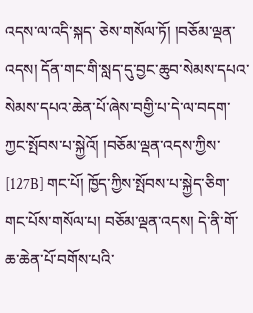འདས་ལ་འདི་སྐད་ ཅེས་གསོལ་ཏོ། །བཅོམ་ལྡན་འདས། དོན་གང་གི་སླད་དུ་བྱང་ཆུབ་སེམས་དཔའ་སེམས་དཔའ་ཆེན་པོ་ཞེས་བགྱི་པ་དེ་ལ་བདག་ཀྱང་སྤོབས་པ་སྐྱེའོ། །བཅོམ་ལྡན་འདས་ཀྱིས་ [127B] གང་པོ། ཁྱོད་ཀྱིས་སྤོབས་པ་སྐྱེད་ཅིག་གང་པོས་གསོལ་པ། བཅོམ་ལྡན་འདས། དེ་ནི་གོ་ཆ་ཆེན་པོ་བགོས་པའི་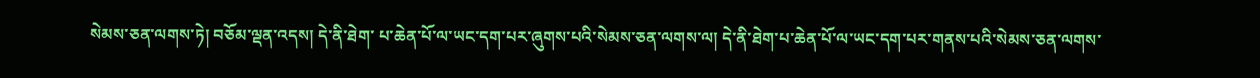སེམས་ཅན་ལགས་ཏེ། བཅོམ་ལྡན་འདས། དེ་ནི་ཐེག་ པ་ཆེན་པོ་ལ་ཡང་དག་པར་ཞུགས་པའི་སེམས་ཅན་ལགས་ལ། དེ་ནི་ཐེག་པ་ཆེན་པོ་ལ་ཡང་དག་པར་གནས་པའི་སེམས་ཅན་ལགས་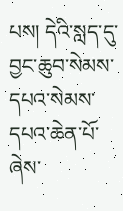པས། དེའི་སླད་དུ་བྱང་ཆུབ་སེམས་དཔའ་སེམས་ དཔའ་ཆེན་པོ་ཞེས་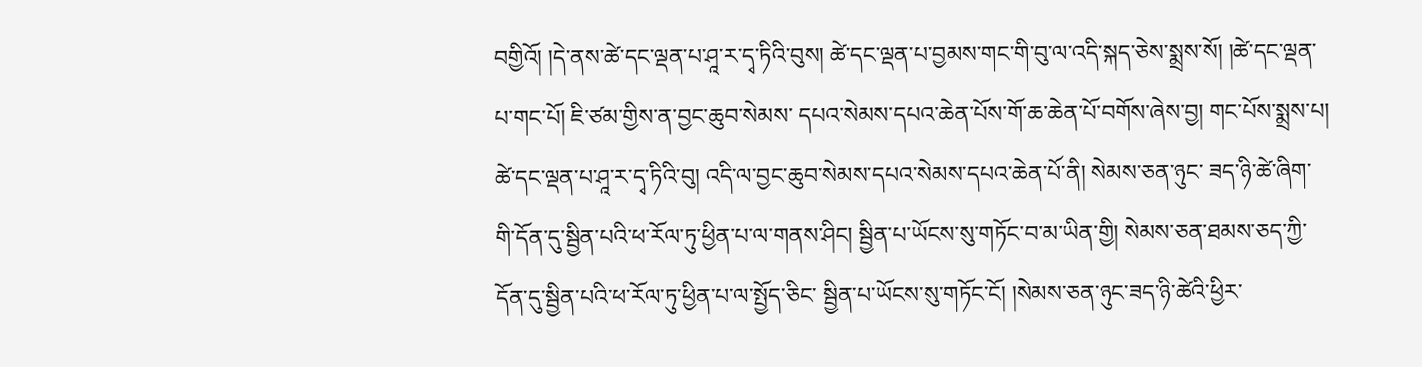བགྱིའོ། །དེ་ནས་ཚེ་དང་ལྡན་པ་ཤཱ་ར་དྭ་ཏིའི་བུས། ཚེ་དང་ལྡན་པ་བྱམས་གང་གི་བུ་ལ་འདི་སྐད་ཅེས་སྨྲས་སོ། །ཚེ་དང་ལྡན་པ་གང་པོ། ཇི་ཙམ་གྱིས་ན་བྱང་ཆུབ་སེམས་ དཔའ་སེམས་དཔའ་ཆེན་པོས་གོ་ཆ་ཆེན་པོ་བགོས་ཞེས་བྱ། གང་པོས་སྨྲས་པ། ཚེ་དང་ལྡན་པ་ཤཱ་ར་དྭ་ཏིའི་བུ། འདི་ལ་བྱང་ཆུབ་སེམས་དཔའ་སེམས་དཔའ་ཆེན་པོ་ནི། སེམས་ཅན་ཉུང་ ཟད་ཉི་ཚེ་ཞིག་གི་དོན་དུ་སྦྱིན་པའི་ཕ་རོལ་ཏུ་ཕྱིན་པ་ལ་གནས་ཤིང། སྦྱིན་པ་ཡོངས་སུ་གཏོང་བ་མ་ཡིན་གྱི། སེམས་ཅན་ཐམས་ཅད་ཀྱི་དོན་དུ་སྦྱིན་པའི་ཕ་རོལ་ཏུ་ཕྱིན་པ་ལ་སྤྱོད་ཅིང་ སྦྱིན་པ་ཡོངས་སུ་གཏོང་ངོ། །སེམས་ཅན་ཉུང་ཟད་ཉི་ཚེའི་ཕྱིར་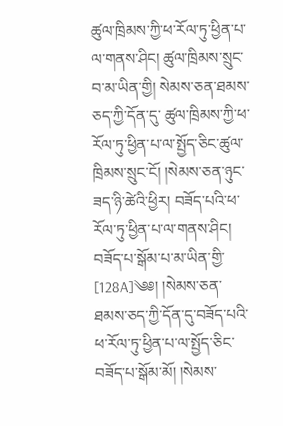ཚུལ་ཁྲིམས་ཀྱི་ཕ་རོལ་ཏུ་ཕྱིན་པ་ལ་གནས་ཤིང། ཚུལ་ཁྲིམས་སྲུང་བ་མ་ཡིན་གྱི། སེམས་ཅན་ཐམས་ཅད་ཀྱི་དོན་དུ་ ཚུལ་ཁྲིམས་ཀྱི་ཕ་རོལ་ཏུ་ཕྱིན་པ་ལ་སྤྱོད་ཅིང་ཚུལ་ཁྲིམས་སྲུང་ངོ། །སེམས་ཅན་ཉུང་ཟད་ཉི་ཚེའི་ཕྱིར། བཟོད་པའི་ཕ་རོལ་ཏུ་ཕྱིན་པ་ལ་གནས་ཤིང། བཟོད་པ་སྒོམ་པ་མ་ཡིན་གྱི་ [128A]༄༅། །སེམས་ཅན་ཐམས་ཅད་ཀྱི་དོན་དུ་བཟོད་པའི་ཕ་རོལ་ཏུ་ཕྱིན་པ་ལ་སྤྱོད་ཅིང་བཟོད་པ་སྒོམ་མོ། །སེམས་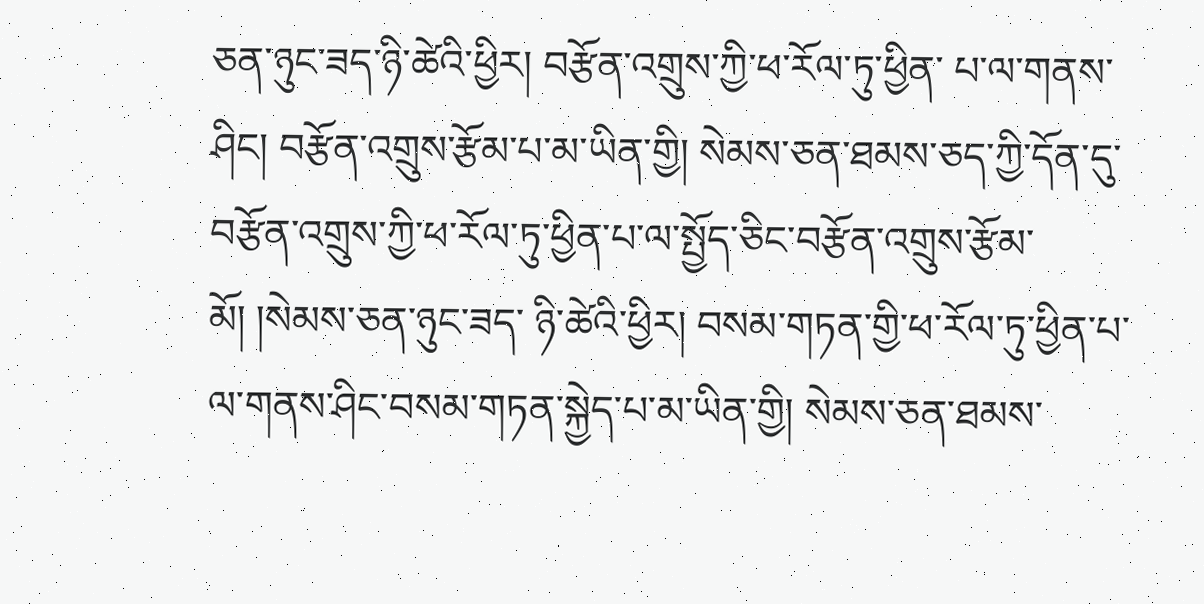ཅན་ཉུང་ཟད་ཉི་ཚེའི་ཕྱིར། བརྩོན་འགྲུས་ཀྱི་ཕ་རོལ་ཏུ་ཕྱིན་ པ་ལ་གནས་ཤིང། བརྩོན་འགྲུས་རྩོམ་པ་མ་ཡིན་གྱི། སེམས་ཅན་ཐམས་ཅད་ཀྱི་དོན་དུ་བརྩོན་འགྲུས་ཀྱི་ཕ་རོལ་ཏུ་ཕྱིན་པ་ལ་སྤྱོད་ཅིང་བརྩོན་འགྲུས་རྩོམ་མོ། །སེམས་ཅན་ཉུང་ཟད་ ཉི་ཚེའི་ཕྱིར། བསམ་གཏན་གྱི་ཕ་རོལ་ཏུ་ཕྱིན་པ་ལ་གནས་ཤིང་བསམ་གཏན་སྐྱེད་པ་མ་ཡིན་གྱི། སེམས་ཅན་ཐམས་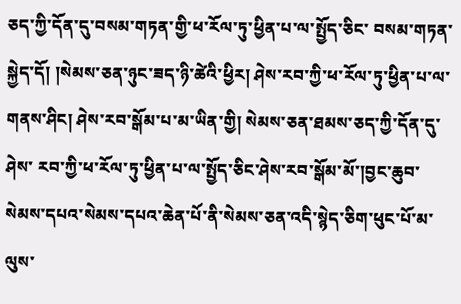ཅད་ཀྱི་དོན་དུ་བསམ་གཏན་གྱི་ཕ་རོལ་ཏུ་ཕྱིན་པ་ལ་སྤྱོད་ཅིང་ བསམ་གཏན་སྐྱེད་དོ། །སེམས་ཅན་ཉུང་ཟད་ཉི་ཚེའི་ཕྱིར། ཤེས་རབ་ཀྱི་ཕ་རོལ་ཏུ་ཕྱིན་པ་ལ་གནས་ཤིང། ཤེས་རབ་སྒོམ་པ་མ་ཡིན་གྱི། སེམས་ཅན་ཐམས་ཅད་ཀྱི་དོན་དུ་ཤེས་ རབ་ཀྱི་ཕ་རོལ་ཏུ་ཕྱིན་པ་ལ་སྤྱོད་ཅིང་ཤེས་རབ་སྒོམ་མོ་།བྱང་ཆུབ་སེམས་དཔའ་སེམས་དཔའ་ཆེན་པོ་ནི་སེམས་ཅན་འདི་སྙེད་ཅིག་ཕུང་པོ་མ་ལུས་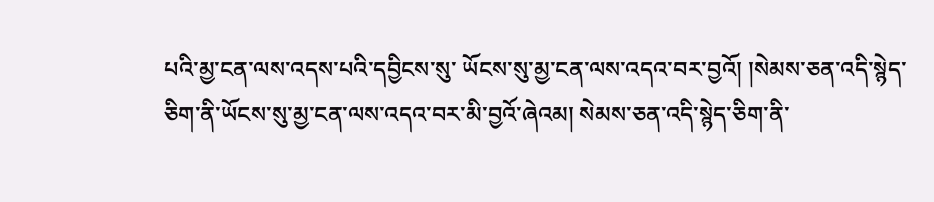པའི་མྱ་ངན་ལས་འདས་པའི་དབྱིངས་སུ་ ཡོངས་སུ་མྱ་ངན་ལས་འདའ་བར་བྱའོ། །སེམས་ཅན་འདི་སྙེད་ཅིག་ནི་ཡོངས་སུ་མྱ་ངན་ལས་འདའ་བར་མི་བྱའོ་ཞེའམ། སེམས་ཅན་འདི་སྙེད་ཅིག་ནི་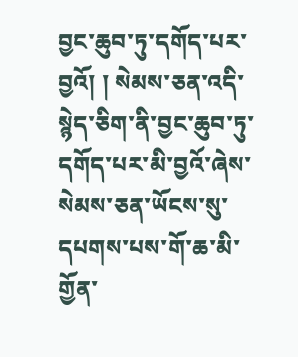བྱང་ཆུབ་ཏུ་དགོད་པར་བྱའོ། ། སེམས་ཅན་འདི་སྙེད་ཅིག་ནི་བྱང་ཆུབ་ཏུ་དགོད་པར་མི་བྱའོ་ཞེས་སེམས་ཅན་ཡོངས་སུ་དཔགས་པས་གོ་ཆ་མི་གྱོན་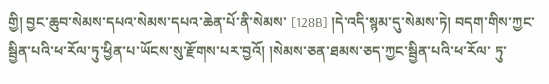གྱི། བྱང་ཆུབ་སེམས་དཔའ་སེམས་དཔའ་ཆེན་པོ་ནི་སེམས་ [128B] །དེ་འདི་སྙམ་དུ་སེམས་ཏེ། བདག་གིས་ཀྱང་སྦྱིན་པའི་ཕ་རོལ་ཏུ་ཕྱིན་པ་ཡོངས་སུ་རྫོགས་པར་བྱའོ། །སེམས་ཅན་ཐམས་ཅད་ཀྱང་སྦྱིན་པའི་ཕ་རོལ་ ཏུ་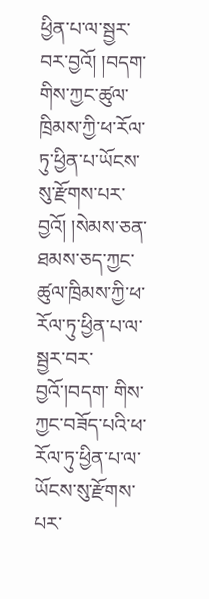ཕྱིན་པ་ལ་སྦྱར་བར་བྱའོ། །བདག་གིས་ཀྱང་ཚུལ་ཁྲིམས་ཀྱི་ཕ་རོལ་ཏུ་ཕྱིན་པ་ཡོངས་སུ་རྫོགས་པར་བྱའོ། །སེམས་ཅན་ཐམས་ཅད་ཀྱང་ཚུལ་ཁྲིམས་ཀྱི་ཕ་རོལ་ཏུ་ཕྱིན་པ་ལ་སྦྱར་བར་བྱའོ་།བདག་ གིས་ཀྱང་བཟོད་པའི་ཕ་རོལ་ཏུ་ཕྱིན་པ་ལ་ཡོངས་སུ་རྫོགས་པར་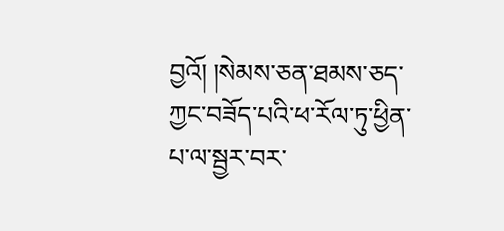བྱའོ། །སེམས་ཅན་ཐམས་ཅད་ཀྱང་བཟོད་པའི་ཕ་རོལ་ཏུ་ཕྱིན་པ་ལ་སྦྱར་བར་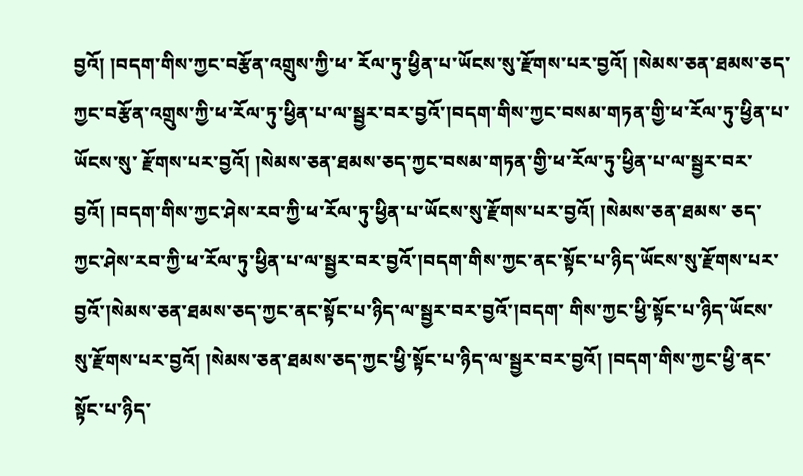བྱའོ། །བདག་གིས་ཀྱང་བརྩོན་འགྲུས་ཀྱི་ཕ་ རོལ་ཏུ་ཕྱིན་པ་ཡོངས་སུ་རྫོགས་པར་བྱའོ། །སེམས་ཅན་ཐམས་ཅད་ཀྱང་བརྩོན་འགྲུས་ཀྱི་ཕ་རོལ་ཏུ་ཕྱིན་པ་ལ་སྦྱར་བར་བྱའོ་།བདག་གིས་ཀྱང་བསམ་གཏན་གྱི་ཕ་རོལ་ཏུ་ཕྱིན་པ་ཡོངས་སུ་ རྫོགས་པར་བྱའོ། །སེམས་ཅན་ཐམས་ཅད་ཀྱང་བསམ་གཏན་གྱི་ཕ་རོལ་ཏུ་ཕྱིན་པ་ལ་སྦྱར་བར་བྱའོ། །བདག་གིས་ཀྱང་ཤེས་རབ་ཀྱི་ཕ་རོལ་ཏུ་ཕྱིན་པ་ཡོངས་སུ་རྫོགས་པར་བྱའོ། །སེམས་ཅན་ཐམས་ ཅད་ཀྱང་ཤེས་རབ་ཀྱི་ཕ་རོལ་ཏུ་ཕྱིན་པ་ལ་སྦྱར་བར་བྱའོ་།བདག་གིས་ཀྱང་ནང་སྟོང་པ་ཉིད་ཡོངས་སུ་རྫོགས་པར་བྱའོ་།སེམས་ཅན་ཐམས་ཅད་ཀྱང་ནང་སྟོང་པ་ཉིད་ལ་སྦྱར་བར་བྱའོ་།བདག་ གིས་ཀྱང་ཕྱི་སྟོང་པ་ཉིད་ཡོངས་སུ་རྫོགས་པར་བྱའོ། །སེམས་ཅན་ཐམས་ཅད་ཀྱང་ཕྱི་སྟོང་པ་ཉིད་ལ་སྦྱར་བར་བྱའོ། །བདག་གིས་ཀྱང་ཕྱི་ནང་སྟོང་པ་ཉིད་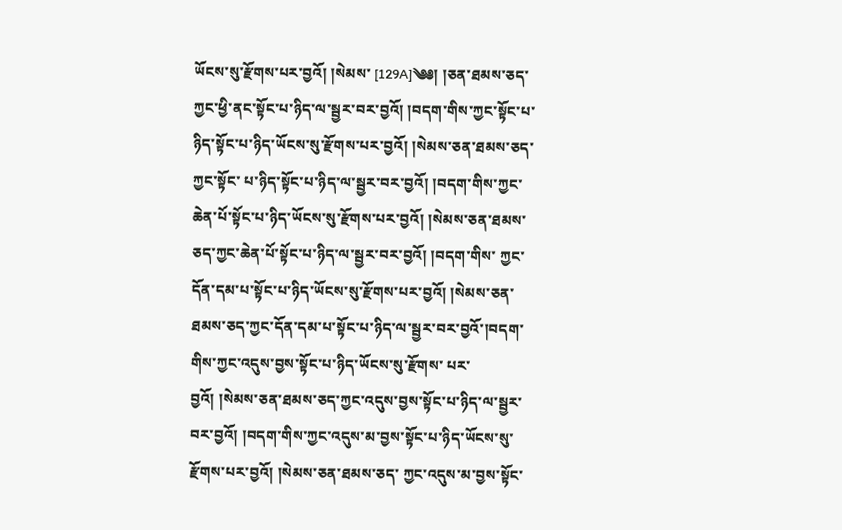ཡོངས་སུ་རྫོགས་པར་བྱའོ། །སེམས་ [129A]༄༅། །ཅན་ཐམས་ཅད་ཀྱང་ཕྱི་ནང་སྟོང་པ་ཉིད་ལ་སྦྱར་བར་བྱའོ། །བདག་གིས་ཀྱང་སྟོང་པ་ཉིད་སྟོང་པ་ཉིད་ཡོངས་སུ་རྫོགས་པར་བྱའོ། །སེམས་ཅན་ཐམས་ཅད་ཀྱང་སྟོང་ པ་ཉིད་སྟོང་པ་ཉིད་ལ་སྦྱར་བར་བྱའོ། །བདག་གིས་ཀྱང་ཆེན་པོ་སྟོང་པ་ཉིད་ཡོངས་སུ་རྫོགས་པར་བྱའོ། །སེམས་ཅན་ཐམས་ཅད་ཀྱང་ཆེན་པོ་སྟོང་པ་ཉིད་ལ་སྦྱར་བར་བྱའོ། །བདག་གིས་ ཀྱང་དོན་དམ་པ་སྟོང་པ་ཉིད་ཡོངས་སུ་རྫོགས་པར་བྱའོ། །སེམས་ཅན་ཐམས་ཅད་ཀྱང་དོན་དམ་པ་སྟོང་པ་ཉིད་ལ་སྦྱར་བར་བྱའོ་།བདག་གིས་ཀྱང་འདུས་བྱས་སྟོང་པ་ཉིད་ཡོངས་སུ་རྫོགས་ པར་བྱའོ། །སེམས་ཅན་ཐམས་ཅད་ཀྱང་འདུས་བྱས་སྟོང་པ་ཉིད་ལ་སྦྱར་བར་བྱའོ། །བདག་གིས་ཀྱང་འདུས་མ་བྱས་སྟོང་པ་ཉིད་ཡོངས་སུ་རྫོགས་པར་བྱའོ། །སེམས་ཅན་ཐམས་ཅད་ ཀྱང་འདུས་མ་བྱས་སྟོང་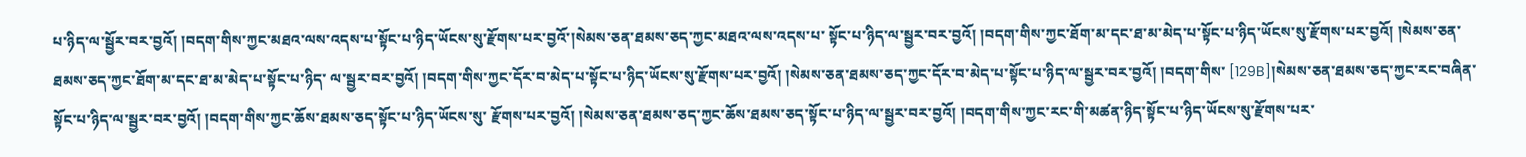པ་ཉིད་ལ་སྦྱོར་བར་བྱའོ། །བདག་གིས་ཀྱང་མཐའ་ལས་འདས་པ་སྟོང་པ་ཉིད་ཡོངས་སུ་རྫོགས་པར་བྱའོ་།སེམས་ཅན་ཐམས་ཅད་ཀྱང་མཐའ་ལས་འདས་པ་ སྟོང་པ་ཉིད་ལ་སྦྱར་བར་བྱའོ། །བདག་གིས་ཀྱང་ཐོག་མ་དང་ཐ་མ་མེད་པ་སྟོང་པ་ཉིད་ཡོངས་སུ་རྫོགས་པར་བྱའོ། །སེམས་ཅན་ཐམས་ཅད་ཀྱང་ཐོག་མ་དང་ཐ་མ་མེད་པ་སྟོང་པ་ཉིད་ ལ་སྦྱར་བར་བྱའོ། །བདག་གིས་ཀྱང་དོར་བ་མེད་པ་སྟོང་པ་ཉིད་ཡོངས་སུ་རྫོགས་པར་བྱའོ། །སེམས་ཅན་ཐམས་ཅད་ཀྱང་དོར་བ་མེད་པ་སྟོང་པ་ཉིད་ལ་སྦྱར་བར་བྱའོ། །བདག་གིས་ [129B]།སེམས་ཅན་ཐམས་ཅད་ཀྱང་རང་བཞིན་སྟོང་པ་ཉིད་ལ་སྦྱར་བར་བྱའོ། །བདག་གིས་ཀྱང་ཆོས་ཐམས་ཅད་སྟོང་པ་ཉིད་ཡོངས་སུ་ རྫོགས་པར་བྱའོ། །སེམས་ཅན་ཐམས་ཅད་ཀྱང་ཆོས་ཐམས་ཅད་སྟོང་པ་ཉིད་ལ་སྦྱར་བར་བྱའོ། །བདག་གིས་ཀྱང་རང་གི་མཚན་ཉིད་སྟོང་པ་ཉིད་ཡོངས་སུ་རྫོགས་པར་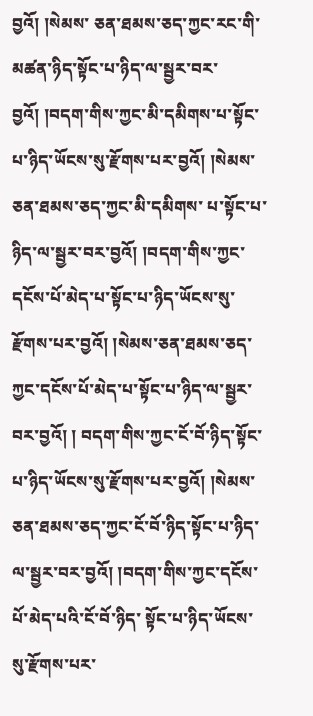བྱའོ། །སེམས་ ཅན་ཐམས་ཅད་ཀྱང་རང་གི་མཚན་ཉིད་སྟོང་པ་ཉིད་ལ་སྦྱར་བར་བྱའོ། །བདག་གིས་ཀྱང་མི་དམིགས་པ་སྟོང་པ་ཉིད་ཡོངས་སུ་རྫོགས་པར་བྱའོ། །སེམས་ཅན་ཐམས་ཅད་ཀྱང་མི་དམིགས་ པ་སྟོང་པ་ཉིད་ལ་སྦྱར་བར་བྱའོ། །བདག་གིས་ཀྱང་དངོས་པོ་མེད་པ་སྟོང་པ་ཉིད་ཡོངས་སུ་རྫོགས་པར་བྱའོ། །སེམས་ཅན་ཐམས་ཅད་ཀྱང་དངོས་པོ་མེད་པ་སྟོང་པ་ཉིད་ལ་སྦྱར་བར་བྱའོ། ། བདག་གིས་ཀྱང་ངོ་བོ་ཉིད་སྟོང་པ་ཉིད་ཡོངས་སུ་རྫོགས་པར་བྱའོ། །སེམས་ཅན་ཐམས་ཅད་ཀྱང་ངོ་བོ་ཉིད་སྟོང་པ་ཉིད་ལ་སྦྱར་བར་བྱའོ། །བདག་གིས་ཀྱང་དངོས་པོ་མེད་པའི་ངོ་བོ་ཉིད་ སྟོང་པ་ཉིད་ཡོངས་སུ་རྫོགས་པར་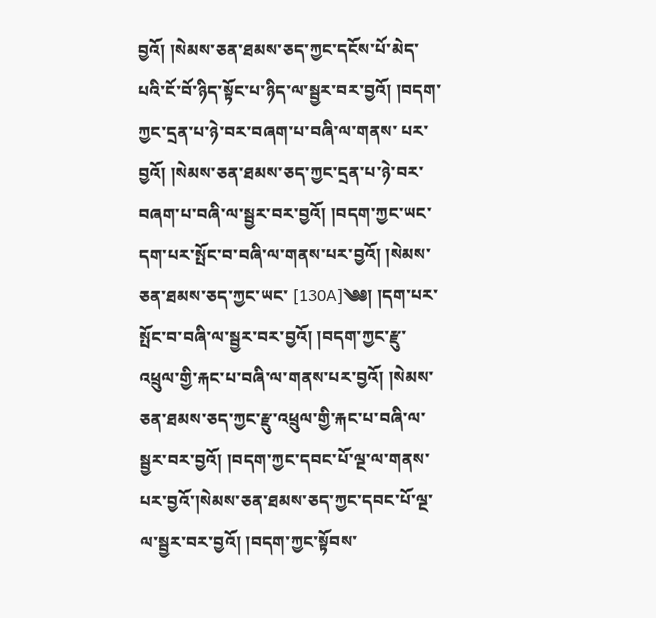བྱའོ། །སེམས་ཅན་ཐམས་ཅད་ཀྱང་དངོས་པོ་མེད་པའི་ངོ་བོ་ཉིད་སྟོང་པ་ཉིད་ལ་སྦྱར་བར་བྱའོ། །བདག་ཀྱང་དྲན་པ་ཉེ་བར་བཞག་པ་བཞི་ལ་གནས་ པར་བྱའོ། །སེམས་ཅན་ཐམས་ཅད་ཀྱང་དྲན་པ་ཉེ་བར་བཞག་པ་བཞི་ལ་སྦྱར་བར་བྱའོ། །བདག་ཀྱང་ཡང་དག་པར་སྤོང་བ་བཞི་ལ་གནས་པར་བྱའོ། །སེམས་ཅན་ཐམས་ཅད་ཀྱང་ཡང་ [130A]༄༅། །དག་པར་སྤོང་བ་བཞི་ལ་སྦྱར་བར་བྱའོ། །བདག་ཀྱང་རྫུ་འཕྲུལ་གྱི་རྐང་པ་བཞི་ལ་གནས་པར་བྱའོ། །སེམས་ཅན་ཐམས་ཅད་ཀྱང་རྫུ་འཕྲུལ་གྱི་རྐང་པ་བཞི་ལ་ སྦྱར་བར་བྱའོ། །བདག་ཀྱང་དབང་པོ་ལྔ་ལ་གནས་པར་བྱའོ་།སེམས་ཅན་ཐམས་ཅད་ཀྱང་དབང་པོ་ལྔ་ལ་སྦྱར་བར་བྱའོ། །བདག་ཀྱང་སྟོབས་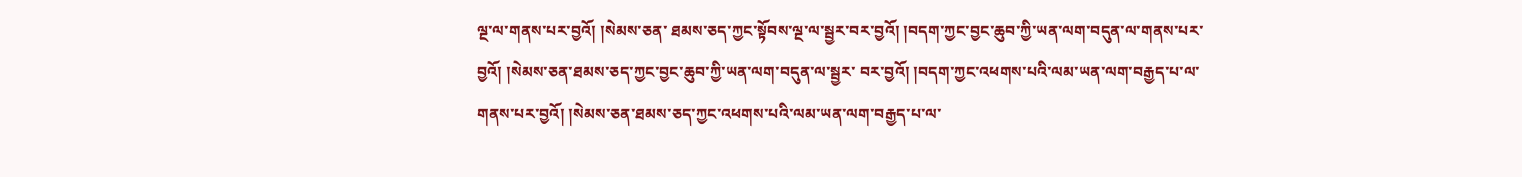ལྔ་ལ་གནས་པར་བྱའོ། །སེམས་ཅན་ ཐམས་ཅད་ཀྱང་སྟོབས་ལྔ་ལ་སྦྱར་བར་བྱའོ། །བདག་ཀྱང་བྱང་ཆུབ་ཀྱི་ཡན་ལག་བདུན་ལ་གནས་པར་བྱའོ། །སེམས་ཅན་ཐམས་ཅད་ཀྱང་བྱང་ཆུབ་ཀྱི་ཡན་ལག་བདུན་ལ་སྦྱར་ བར་བྱའོ། །བདག་ཀྱང་འཕགས་པའི་ལམ་ཡན་ལག་བརྒྱད་པ་ལ་གནས་པར་བྱའོ། །སེམས་ཅན་ཐམས་ཅད་ཀྱང་འཕགས་པའི་ལམ་ཡན་ལག་བརྒྱད་པ་ལ་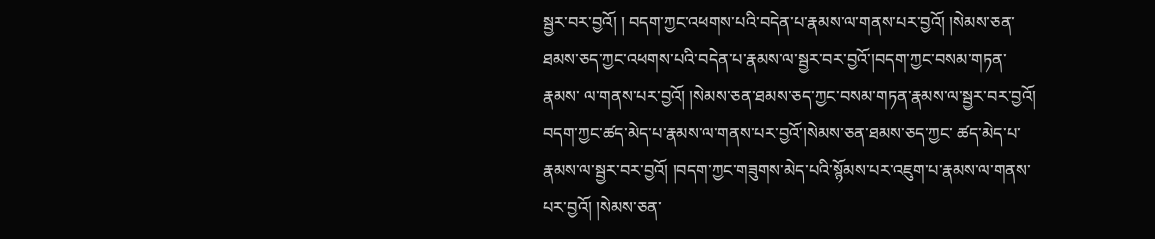སྦྱར་བར་བྱའོ། ། བདག་ཀྱང་འཕགས་པའི་བདེན་པ་རྣམས་ལ་གནས་པར་བྱའོ། །སེམས་ཅན་ཐམས་ཅད་ཀྱང་འཕགས་པའི་བདེན་པ་རྣམས་ལ་སྦྱར་བར་བྱའོ་།བདག་ཀྱང་བསམ་གཏན་རྣམས་ ལ་གནས་པར་བྱའོ། །སེམས་ཅན་ཐམས་ཅད་ཀྱང་བསམ་གཏན་རྣམས་ལ་སྦྱར་བར་བྱའོ། བདག་ཀྱང་ཚད་མེད་པ་རྣམས་ལ་གནས་པར་བྱའོ་།སེམས་ཅན་ཐམས་ཅད་ཀྱང་ ཚད་མེད་པ་རྣམས་ལ་སྦྱར་བར་བྱའོ། །བདག་ཀྱང་གཟུགས་མེད་པའི་སྙོམས་པར་འཇུག་པ་རྣམས་ལ་གནས་པར་བྱའོ། །སེམས་ཅན་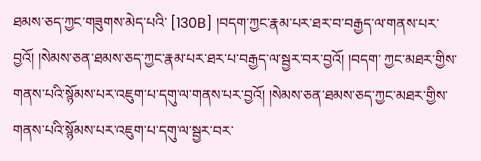ཐམས་ཅད་ཀྱང་གཟུགས་མེད་པའི་ [130B] །བདག་ཀྱང་རྣམ་པར་ཐར་བ་བརྒྱད་ལ་གནས་པར་བྱའོ། །སེམས་ཅན་ཐམས་ཅད་ཀྱང་རྣམ་པར་ཐར་པ་བརྒྱད་ལ་སྦྱར་བར་བྱའོ། །བདག་ ཀྱང་མཐར་གྱིས་གནས་པའི་སྙོམས་པར་འཇུག་པ་དགུ་ལ་གནས་པར་བྱའོ། །སེམས་ཅན་ཐམས་ཅད་ཀྱང་མཐར་གྱིས་གནས་པའི་སྙོམས་པར་འཇུག་པ་དགུ་ལ་སྦྱར་བར་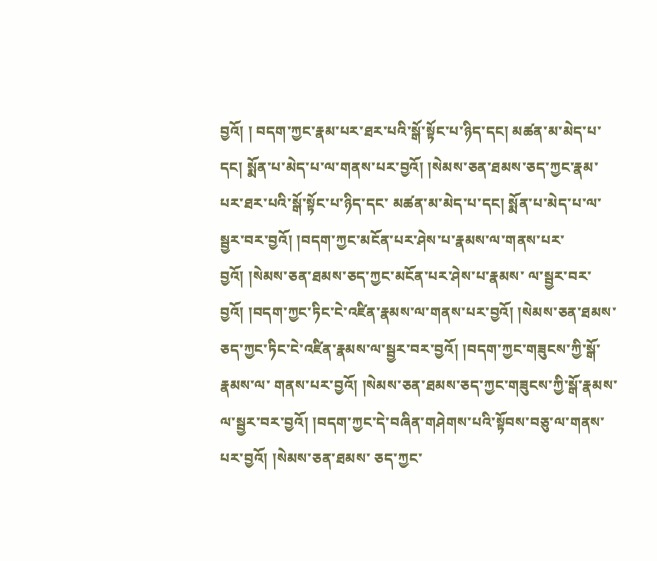བྱའོ། ། བདག་ཀྱང་རྣམ་པར་ཐར་པའི་སྒོ་སྟོང་པ་ཉིད་དང། མཚན་མ་མེད་པ་དང། སྨོན་པ་མེད་པ་ལ་གནས་པར་བྱའོ། །སེམས་ཅན་ཐམས་ཅད་ཀྱང་རྣམ་པར་ཐར་པའི་སྒོ་སྟོང་པ་ཉིད་དང་ མཚན་མ་མེད་པ་དང། སྨོན་པ་མེད་པ་ལ་སྦྱར་བར་བྱའོ། །བདག་ཀྱང་མངོན་པར་ཤེས་པ་རྣམས་ལ་གནས་པར་བྱའོ། །སེམས་ཅན་ཐམས་ཅད་ཀྱང་མངོན་པར་ཤེས་པ་རྣམས་ ལ་སྦྱར་བར་བྱའོ། །བདག་ཀྱང་ཏིང་ངེ་འཛིན་རྣམས་ལ་གནས་པར་བྱའོ། །སེམས་ཅན་ཐམས་ཅད་ཀྱང་ཏིང་ངེ་འཛིན་རྣམས་ལ་སྦྱར་བར་བྱའོ། །བདག་ཀྱང་གཟུངས་ཀྱི་སྒོ་རྣམས་ལ་ གནས་པར་བྱའོ། །སེམས་ཅན་ཐམས་ཅད་ཀྱང་གཟུངས་ཀྱི་སྒོ་རྣམས་ལ་སྦྱར་བར་བྱའོ། །བདག་ཀྱང་དེ་བཞིན་གཤེགས་པའི་སྟོབས་བཅུ་ལ་གནས་པར་བྱའོ། །སེམས་ཅན་ཐམས་ ཅད་ཀྱང་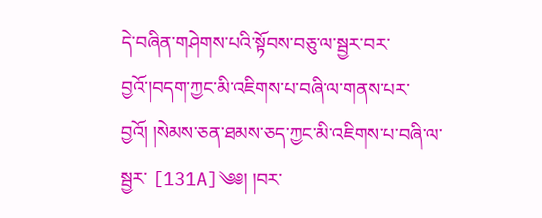དེ་བཞིན་གཤེགས་པའི་སྟོབས་བཅུ་ལ་སྦྱར་བར་བྱའོ་།བདག་ཀྱང་མི་འཇིགས་པ་བཞི་ལ་གནས་པར་བྱའོ། །སེམས་ཅན་ཐམས་ཅད་ཀྱང་མི་འཇིགས་པ་བཞི་ལ་སྦྱར་ [131A]༄༅། །བར་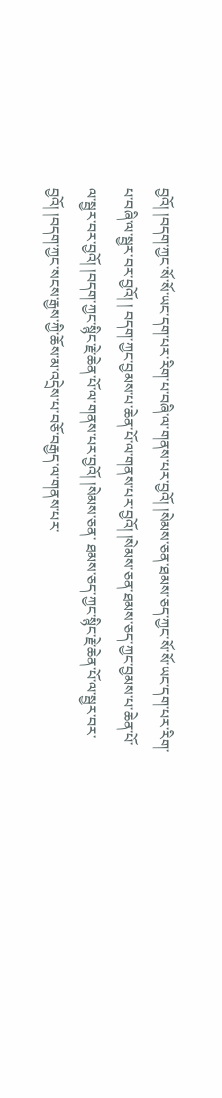བྱའོ། །བདག་ཀྱང་སོ་སོ་ཡང་དག་པར་རིག་པ་བཞི་ལ་གནས་པར་བྱའོ། །སེམས་ཅན་ཐམས་ཅད་ཀྱང་སོ་སོ་ཡང་དག་པར་རིག་པ་བཞི་ལ་སྦྱར་བར་བྱའོ། ། བདག་ཀྱང་བྱམས་པ་ཆེན་པོ་ལ་གནས་པར་བྱའོ། །སེམས་ཅན་ཐམས་ཅད་ཀྱང་བྱམས་པ་ཆེན་པོ་ལ་སྦྱར་བར་བྱའོ། །བདག་ཀྱང་སྙིང་རྗེ་ཆེན་པོ་ལ་གནས་པར་བྱའོ། །སེམས་ཅན་ ཐམས་ཅད་ཀྱང་སྙིང་རྗེ་ཆེན་པོ་ལ་སྦྱར་བར་བྱའོ། །བདག་ཀྱང་སངས་རྒྱས་ཀྱི་ཆོས་མ་འདྲེས་པ་བཅོ་བརྒྱད་ལ་གནས་པར་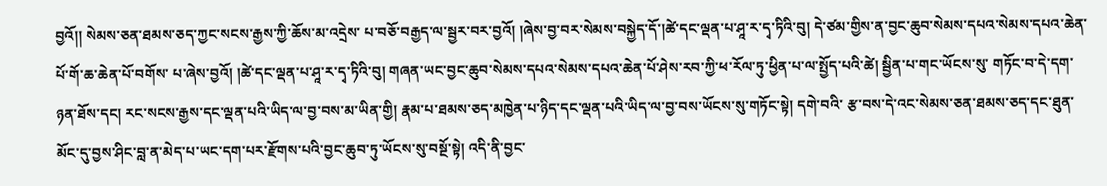བྱའོ།། སེམས་ཅན་ཐམས་ཅད་ཀྱང་སངས་རྒྱས་ཀྱི་ཆོས་མ་འདྲེས་ པ་བཅོ་བརྒྱད་ལ་སྦྱར་བར་བྱའོ། །ཞེས་བྱ་བར་སེམས་བསྐྱེད་དོ་།ཚེ་དང་ལྡན་པ་ཤཱ་ར་དྭ་ཏིའི་བུ། དེ་ཙམ་གྱིས་ན་བྱང་ཆུབ་སེམས་དཔའ་སེམས་དཔའ་ཆེན་པོ་གོ་ཆ་ཆེན་པོ་བགོས་ པ་ཞེས་བྱའོ། །ཚེ་དང་ལྡན་པ་ཤཱ་ར་དྭ་ཏིའི་བུ། གཞན་ཡང་བྱང་ཆུབ་སེམས་དཔའ་སེམས་དཔའ་ཆེན་པོ་ཤེས་རབ་ཀྱི་ཕ་རོལ་ཏུ་ཕྱིན་པ་ལ་སྤྱོད་པའི་ཚེ། སྦྱིན་པ་གང་ཡོངས་སུ་ གཏོང་བ་དེ་དག་ཉན་ཐོས་དང། རང་སངས་རྒྱས་དང་ལྡན་པའི་ཡིད་ལ་བྱ་བས་མ་ཡིན་གྱི། རྣམ་པ་ཐམས་ཅད་མཁྱེན་པ་ཉིད་དང་ལྡན་པའི་ཡིད་ལ་བྱ་བས་ཡོངས་སུ་གཏོང་སྟེ། དགེ་བའི་ རྩ་བས་དེ་འང་སེམས་ཅན་ཐམས་ཅད་དང་ཐུན་མོང་དུ་བྱས་ཤིང་བླ་ན་མེད་པ་ཡང་དག་པར་རྫོགས་པའི་བྱང་ཆུབ་ཏུ་ཡོངས་སུ་བསྔོ་སྟེ། འདི་ནི་བྱང་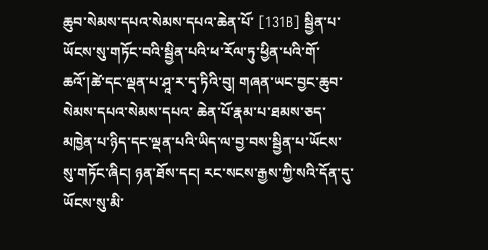ཆུབ་སེམས་དཔའ་སེམས་དཔའ་ཆེན་པོ་ [131B] སྦྱིན་པ་ཡོངས་སུ་གཏོང་བའི་སྦྱིན་པའི་ཕ་རོལ་ཏུ་ཕྱིན་པའི་གོ་ཆའོ་།ཚེ་དང་ལྡན་པ་ཤཱ་ར་དྭ་ཏིའི་བུ། གཞན་ཡང་བྱང་ཆུབ་སེམས་དཔའ་སེམས་དཔའ་ ཆེན་པོ་རྣམ་པ་ཐམས་ཅད་མཁྱེན་པ་ཉིད་དང་ལྡན་པའི་ཡིད་ལ་བྱ་བས་སྦྱིན་པ་ཡོངས་སུ་གཏོང་ཞིང། ཉན་ཐོས་དང། རང་སངས་རྒྱས་ཀྱི་སའི་དོན་དུ་ཡོངས་སུ་མི་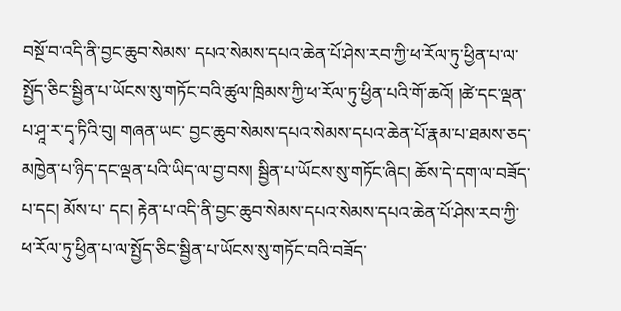བསྔོ་བ་འདི་ནི་བྱང་ཆུབ་སེམས་ དཔའ་སེམས་དཔའ་ཆེན་པོ་ཤེས་རབ་ཀྱི་ཕ་རོལ་ཏུ་ཕྱིན་པ་ལ་སྤྱོད་ཅིང་སྦྱིན་པ་ཡོངས་སུ་གཏོང་བའི་ཚུལ་ཁྲིམས་ཀྱི་ཕ་རོལ་ཏུ་ཕྱིན་པའི་གོ་ཆའོ། །ཚེ་དང་ལྡན་པ་ཤཱ་ར་དྭ་ཏིའི་བུ། གཞན་ཡང་ བྱང་ཆུབ་སེམས་དཔའ་སེམས་དཔའ་ཆེན་པོ་རྣམ་པ་ཐམས་ཅད་མཁྱེན་པ་ཉིད་དང་ལྡན་པའི་ཡིད་ལ་བྱ་བས། སྦྱིན་པ་ཡོངས་སུ་གཏོང་ཞིང། ཆོས་དེ་དག་ལ་བཟོད་པ་དང། མོས་པ་ དང། རྟེན་པ་འདི་ནི་བྱང་ཆུབ་སེམས་དཔའ་སེམས་དཔའ་ཆེན་པོ་ཤེས་རབ་ཀྱི་ཕ་རོལ་ཏུ་ཕྱིན་པ་ལ་སྤྱོད་ཅིང་སྦྱིན་པ་ཡོངས་སུ་གཏོང་བའི་བཟོད་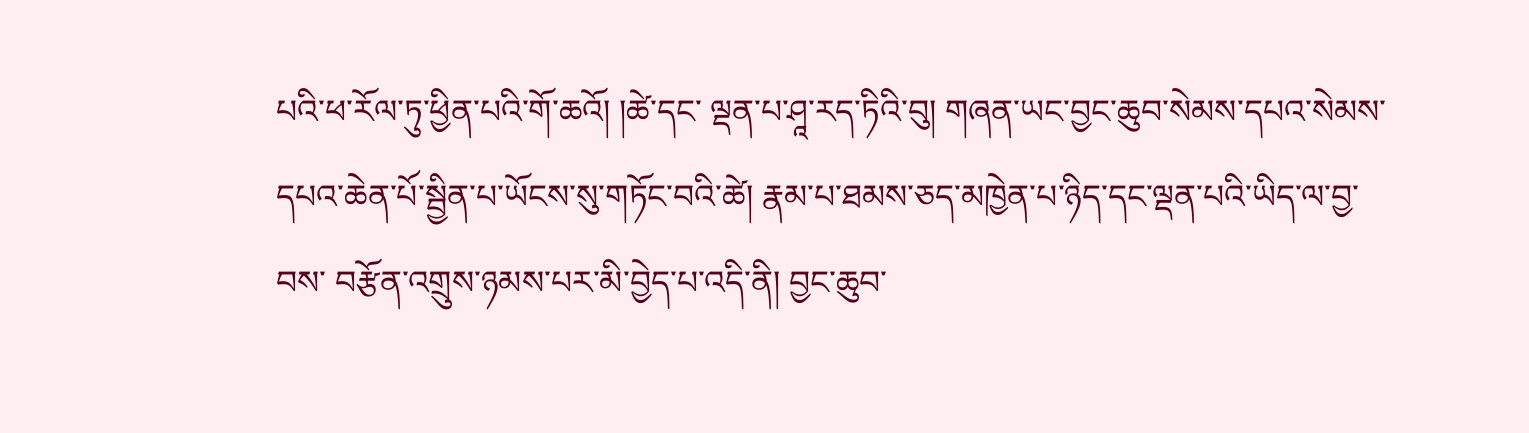པའི་ཕ་རོལ་ཏུ་ཕྱིན་པའི་གོ་ཆའོ། །ཚེ་དང་ ལྡན་པ་ཤཱ་རད་ཏིའི་བུ། གཞན་ཡང་བྱང་ཆུབ་སེམས་དཔའ་སེམས་དཔའ་ཆེན་པོ་སྦྱིན་པ་ཡོངས་སུ་གཏོང་བའི་ཚེ། རྣམ་པ་ཐམས་ཅད་མཁྱེན་པ་ཉིད་དང་ལྡན་པའི་ཡིད་ལ་བྱ་བས་ བརྩོན་འགྲུས་ཉམས་པར་མི་བྱེད་པ་འདི་ནི། བྱང་ཆུབ་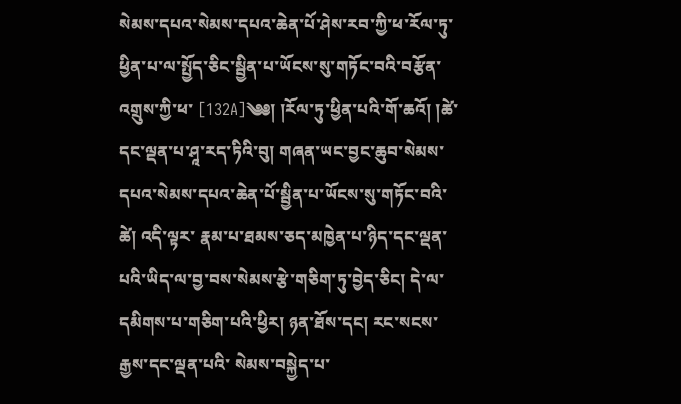སེམས་དཔའ་སེམས་དཔའ་ཆེན་པོ་ཤེས་རབ་ཀྱི་ཕ་རོལ་ཏུ་ཕྱིན་པ་ལ་སྤྱོད་ཅིང་སྦྱིན་པ་ཡོངས་སུ་གཏོང་བའི་བརྩོན་འགྲུས་ཀྱི་ཕ་ [132A]༄༅། །རོལ་ཏུ་ཕྱིན་པའི་གོ་ཆའོ། །ཚེ་དང་ལྡན་པ་ཤཱ་རད་ཏིའི་བུ། གཞན་ཡང་བྱང་ཆུབ་སེམས་དཔའ་སེམས་དཔའ་ཆེན་པོ་སྦྱིན་པ་ཡོངས་སུ་གཏོང་བའི་ཚེ། འདི་ལྟར་ རྣམ་པ་ཐམས་ཅད་མཁྱེན་པ་ཉིད་དང་ལྡན་པའི་ཡིད་ལ་བྱ་བས་སེམས་རྩེ་གཅིག་ཏུ་བྱེད་ཅིང། དེ་ལ་དམིགས་པ་གཅིག་པའི་ཕྱིར། ཉན་ཐོས་དང། རང་སངས་རྒྱས་དང་ལྡན་པའི་ སེམས་བསྐྱེད་པ་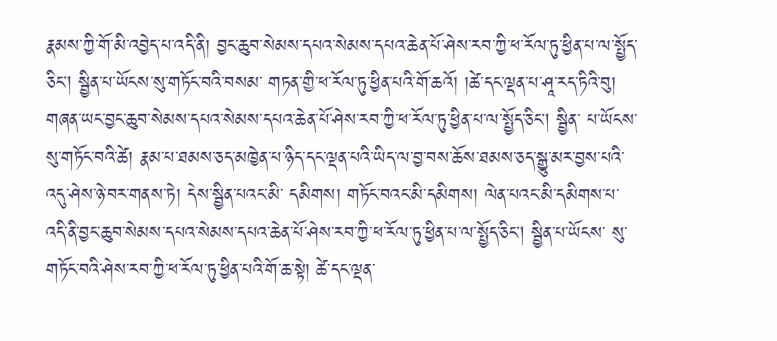རྣམས་ཀྱི་གོ་མི་འབྱེད་པ་འདི་ནི། བྱང་ཆུབ་སེམས་དཔའ་སེམས་དཔའ་ཆེན་པོ་ཤེས་རབ་ཀྱི་ཕ་རོལ་ཏུ་ཕྱིན་པ་ལ་སྤྱོད་ཅིང། སྦྱིན་པ་ཡོངས་སུ་གཏོང་བའི་བསམ་ གཏན་གྱི་ཕ་རོལ་ཏུ་ཕྱིན་པའི་གོ་ཆའོ། །ཚེ་དང་ལྡན་པ་ཤཱ་རད་ཏིའི་བུ། གཞན་ཡང་བྱང་ཆུབ་སེམས་དཔའ་སེམས་དཔའ་ཆེན་པོ་ཤེས་རབ་ཀྱི་ཕ་རོལ་ཏུ་ཕྱིན་པ་ལ་སྤྱོད་ཅིང། སྦྱིན་ པ་ཡོངས་སུ་གཏོང་བའི་ཚེ། རྣམ་པ་ཐམས་ཅད་མཁྱེན་པ་ཉིད་དང་ལྡན་པའི་ཡིད་ལ་བྱ་བས་ཆོས་ཐམས་ཅད་སྒྱུ་མར་བྱས་པའི་འདུ་ཤེས་ཉེ་བར་གནས་ཏེ། དེས་སྦྱིན་པའང་མི་ དམིགས། གཏོང་བའང་མི་དམིགས། ལེན་པའང་མི་དམིགས་པ་འདི་ནི་བྱང་ཆུབ་སེམས་དཔའ་སེམས་དཔའ་ཆེན་པོ་ཤེས་རབ་ཀྱི་ཕ་རོལ་ཏུ་ཕྱིན་པ་ལ་སྤྱོད་ཅིང། སྦྱིན་པ་ཡོངས་ སུ་གཏོང་བའི་ཤེས་རབ་ཀྱི་ཕ་རོལ་ཏུ་ཕྱིན་པའི་གོ་ཆ་སྟེ། ཚེ་དང་ལྡན་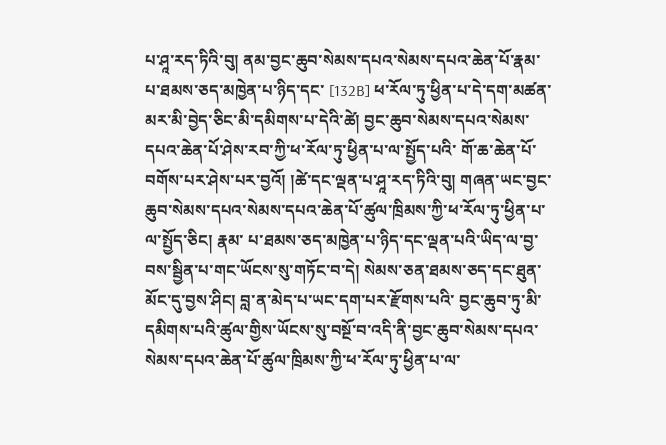པ་ཤཱ་རད་ཏིའི་བུ། ནམ་བྱང་ཆུབ་སེམས་དཔའ་སེམས་དཔའ་ཆེན་པོ་རྣམ་པ་ཐམས་ཅད་མཁྱེན་པ་ཉིད་དང་ [132B] ཕ་རོལ་ཏུ་ཕྱིན་པ་དེ་དག་མཚན་མར་མི་བྱེད་ཅིང་མི་དམིགས་པ་དེའི་ཚེ། བྱང་ཆུབ་སེམས་དཔའ་སེམས་དཔའ་ཆེན་པོ་ཤེས་རབ་ཀྱི་ཕ་རོལ་ཏུ་ཕྱིན་པ་ལ་སྤྱོད་པའི་ གོ་ཆ་ཆེན་པོ་བགོས་པར་ཤེས་པར་བྱའོ། །ཚེ་དང་ལྡན་པ་ཤཱ་རད་ཏིའི་བུ། གཞན་ཡང་བྱང་ཆུབ་སེམས་དཔའ་སེམས་དཔའ་ཆེན་པོ་ཚུལ་ཁྲིམས་ཀྱི་ཕ་རོལ་ཏུ་ཕྱིན་པ་ལ་སྤྱོད་ཅིང། རྣམ་ པ་ཐམས་ཅད་མཁྱེན་པ་ཉིད་དང་ལྡན་པའི་ཡིད་ལ་བྱ་བས་སྦྱིན་པ་གང་ཡོངས་སུ་གཏོང་བ་དེ། སེམས་ཅན་ཐམས་ཅད་དང་ཐུན་མོང་དུ་བྱས་ཤིང། བླ་ན་མེད་པ་ཡང་དག་པར་རྫོགས་པའི་ བྱང་ཆུབ་ཏུ་མི་དམིགས་པའི་ཚུལ་གྱིས་ཡོངས་སུ་བསྔོ་བ་འདི་ནི་བྱང་ཆུབ་སེམས་དཔའ་སེམས་དཔའ་ཆེན་པོ་ཚུལ་ཁྲིམས་ཀྱི་ཕ་རོལ་ཏུ་ཕྱིན་པ་ལ་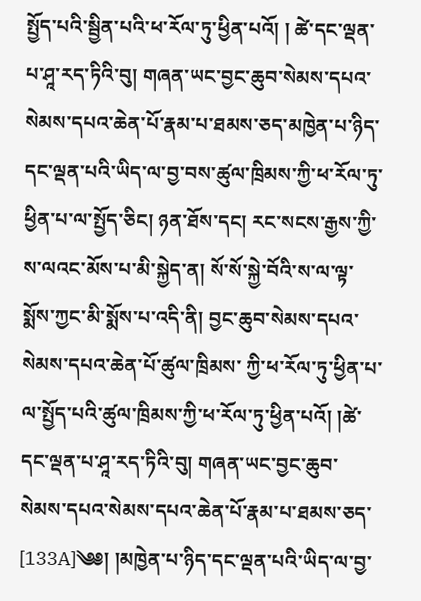སྤྱོད་པའི་སྦྱིན་པའི་ཕ་རོལ་ཏུ་ཕྱིན་པའོ། ། ཚེ་དང་ལྡན་པ་ཤཱ་རད་ཏིའི་བུ། གཞན་ཡང་བྱང་ཆུབ་སེམས་དཔའ་སེམས་དཔའ་ཆེན་པོ་རྣམ་པ་ཐམས་ཅད་མཁྱེན་པ་ཉིད་དང་ལྡན་པའི་ཡིད་ལ་བྱ་བས་ཚུལ་ཁྲིམས་ཀྱི་ཕ་རོལ་ཏུ་ ཕྱིན་པ་ལ་སྤྱོད་ཅིང། ཉན་ཐོས་དང། རང་སངས་རྒྱས་ཀྱི་ས་ལའང་མོས་པ་མི་སྐྱེད་ན། སོ་སོ་སྐྱེ་བོའི་ས་ལ་ལྟ་སྨོས་ཀྱང་མི་སྨོས་པ་འདི་ནི། བྱང་ཆུབ་སེམས་དཔའ་སེམས་དཔའ་ཆེན་པོ་ཚུལ་ཁྲིམས་ ཀྱི་ཕ་རོལ་ཏུ་ཕྱིན་པ་ལ་སྤྱོད་པའི་ཚུལ་ཁྲིམས་ཀྱི་ཕ་རོལ་ཏུ་ཕྱིན་པའོ། །ཚེ་དང་ལྡན་པ་ཤཱ་རད་ཏིའི་བུ། གཞན་ཡང་བྱང་ཆུབ་སེམས་དཔའ་སེམས་དཔའ་ཆེན་པོ་རྣམ་པ་ཐམས་ཅད་ [133A]༄༅། །མཁྱེན་པ་ཉིད་དང་ལྡན་པའི་ཡིད་ལ་བྱ་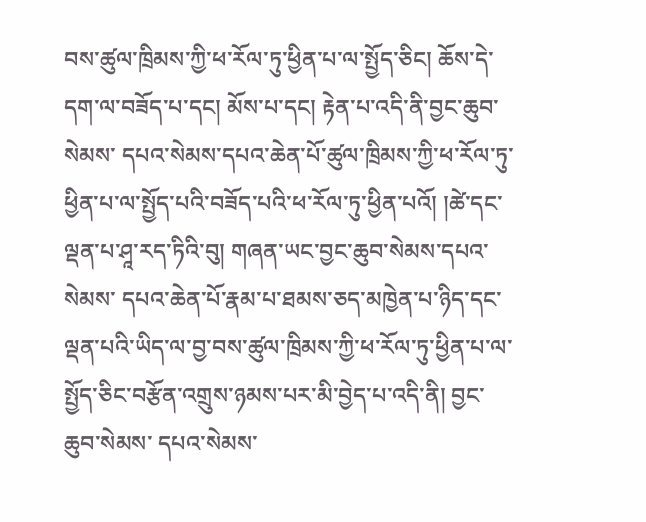བས་ཚུལ་ཁྲིམས་ཀྱི་ཕ་རོལ་ཏུ་ཕྱིན་པ་ལ་སྤྱོད་ཅིང། ཆོས་དེ་དག་ལ་བཟོད་པ་དང། མོས་པ་དང། རྟེན་པ་འདི་ནི་བྱང་ཆུབ་སེམས་ དཔའ་སེམས་དཔའ་ཆེན་པོ་ཚུལ་ཁྲིམས་ཀྱི་ཕ་རོལ་ཏུ་ཕྱིན་པ་ལ་སྤྱོད་པའི་བཟོད་པའི་ཕ་རོལ་ཏུ་ཕྱིན་པའོ། །ཚེ་དང་ལྡན་པ་ཤཱ་རད་ཏིའི་བུ། གཞན་ཡང་བྱང་ཆུབ་སེམས་དཔའ་སེམས་ དཔའ་ཆེན་པོ་རྣམ་པ་ཐམས་ཅད་མཁྱེན་པ་ཉིད་དང་ལྡན་པའི་ཡིད་ལ་བྱ་བས་ཚུལ་ཁྲིམས་ཀྱི་ཕ་རོལ་ཏུ་ཕྱིན་པ་ལ་སྤྱོད་ཅིང་བརྩོན་འགྲུས་ཉམས་པར་མི་བྱེད་པ་འདི་ནི། བྱང་ཆུབ་སེམས་ དཔའ་སེམས་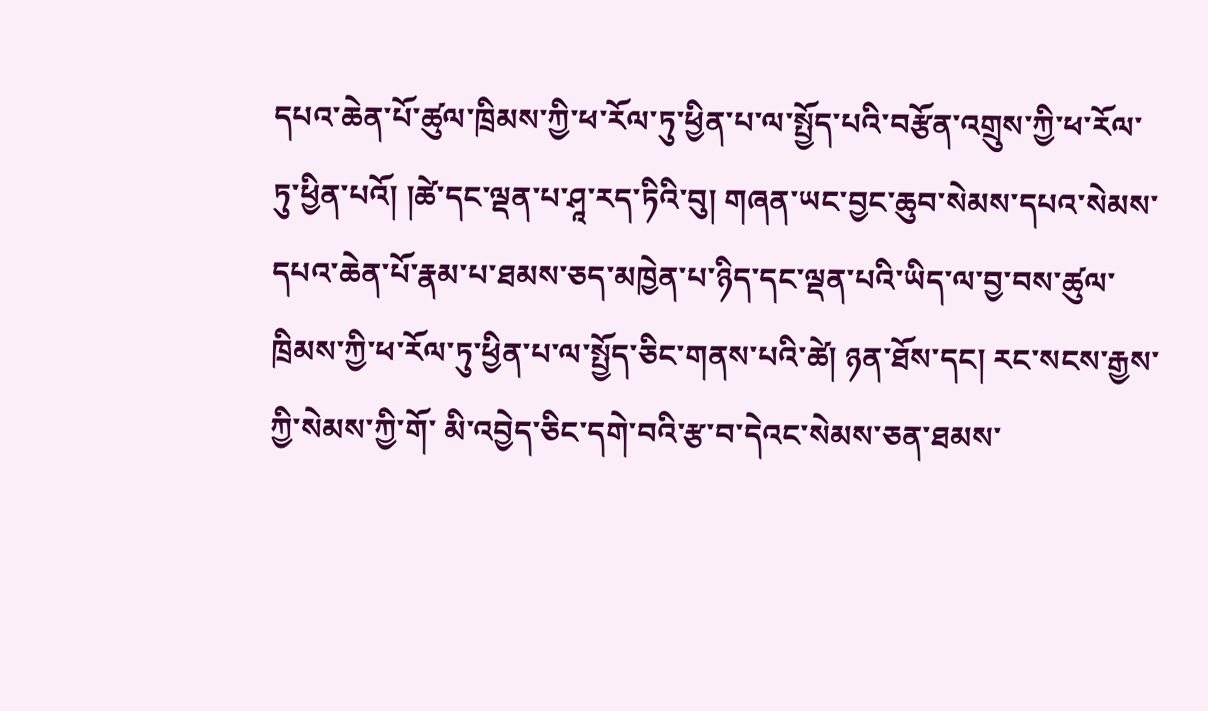དཔའ་ཆེན་པོ་ཚུལ་ཁྲིམས་ཀྱི་ཕ་རོལ་ཏུ་ཕྱིན་པ་ལ་སྤྱོད་པའི་བརྩོན་འགྲུས་ཀྱི་ཕ་རོལ་ཏུ་ཕྱིན་པའོ། །ཚེ་དང་ལྡན་པ་ཤཱ་རད་ཏིའི་བུ། གཞན་ཡང་བྱང་ཆུབ་སེམས་དཔའ་སེམས་ དཔའ་ཆེན་པོ་རྣམ་པ་ཐམས་ཅད་མཁྱེན་པ་ཉིད་དང་ལྡན་པའི་ཡིད་ལ་བྱ་བས་ཚུལ་ཁྲིམས་ཀྱི་ཕ་རོལ་ཏུ་ཕྱིན་པ་ལ་སྤྱོད་ཅིང་གནས་པའི་ཚེ། ཉན་ཐོས་དང། རང་སངས་རྒྱས་ཀྱི་སེམས་ཀྱི་གོ་ མི་འབྱེད་ཅིང་དགེ་བའི་རྩ་བ་དེའང་སེམས་ཅན་ཐམས་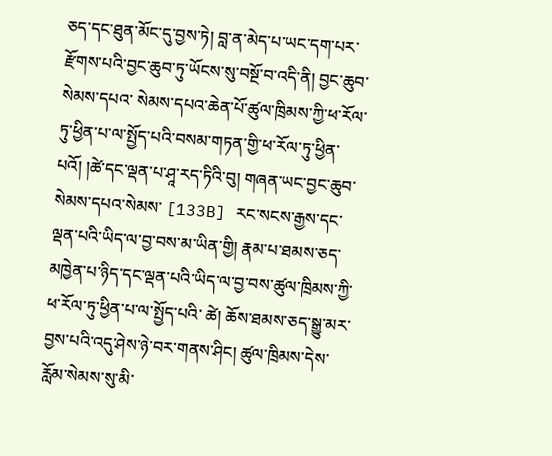ཅད་དང་ཐུན་མོང་དུ་བྱས་ཏེ། བླ་ན་མེད་པ་ཡང་དག་པར་རྫོགས་པའི་བྱང་ཆུབ་ཏུ་ཡོངས་སུ་བསྔོ་བ་འདི་ནི། བྱང་ཆུབ་སེམས་དཔའ་ སེམས་དཔའ་ཆེན་པོ་ཚུལ་ཁྲིམས་ཀྱི་ཕ་རོལ་ཏུ་ཕྱིན་པ་ལ་སྤྱོད་པའི་བསམ་གཏན་གྱི་ཕ་རོལ་ཏུ་ཕྱིན་པའོ། །ཚེ་དང་ལྡན་པ་ཤཱ་རད་ཏིའི་བུ། གཞན་ཡང་བྱང་ཆུབ་སེམས་དཔའ་སེམས་ [133B] རང་སངས་རྒྱས་དང་ལྡན་པའི་ཡིད་ལ་བྱ་བས་མ་ཡིན་གྱི། རྣམ་པ་ཐམས་ཅད་མཁྱེན་པ་ཉིད་དང་ལྡན་པའི་ཡིད་ལ་བྱ་བས་ཚུལ་ཁྲིམས་ཀྱི་ཕ་རོལ་ཏུ་ཕྱིན་པ་ལ་སྤྱོད་པའི་ ཚེ། ཆོས་ཐམས་ཅད་སྒྱུ་མར་བྱས་པའི་འདུ་ཤེས་ཉེ་བར་གནས་ཤིང། ཚུལ་ཁྲིམས་དེས་རློམ་སེམས་སུ་མི་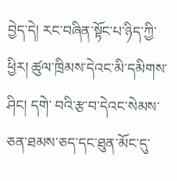བྱེད་དེ། རང་བཞིན་སྟོང་པ་ཉིད་ཀྱི་ཕྱིར། ཚུལ་ཁྲིམས་དེའང་མི་དམིགས་ཤིང། དགེ་ བའི་རྩ་བ་དེའང་སེམས་ཅན་ཐམས་ཅད་དང་ཐུན་མོང་དུ་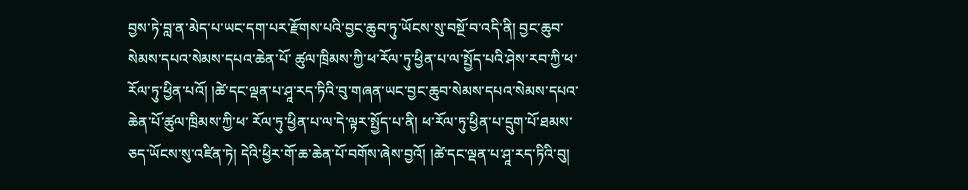བྱས་ཏེ་བླ་ན་མེད་པ་ཡང་དག་པར་རྫོགས་པའི་བྱང་ཆུབ་ཏུ་ཡོངས་སུ་བསྔོ་བ་འདི་ནི། བྱང་ཆུབ་སེམས་དཔའ་སེམས་དཔའ་ཆེན་པོ་ ཚུལ་ཁྲིམས་ཀྱི་ཕ་རོལ་ཏུ་ཕྱིན་པ་ལ་སྤྱོད་པའི་ཤེས་རབ་ཀྱི་ཕ་རོལ་ཏུ་ཕྱིན་པའོ། །ཚེ་དང་ལྡན་པ་ཤཱ་རད་ཏིའི་བུ་གཞན་ཡང་བྱང་ཆུབ་སེམས་དཔའ་སེམས་དཔའ་ཆེན་པོ་ཚུལ་ཁྲིམས་ཀྱི་ཕ་ རོལ་ཏུ་ཕྱིན་པ་ལ་དེ་ལྟར་སྤྱོད་པ་ནི། ཕ་རོལ་ཏུ་ཕྱིན་པ་དྲུག་པོ་ཐམས་ཅད་ཡོངས་སུ་འཛིན་ཏེ། དེའི་ཕྱིར་གོ་ཆ་ཆེན་པོ་བགོས་ཞེས་བྱའོ། །ཚེ་དང་ལྡན་པ་ཤཱ་རད་ཏིའི་བུ།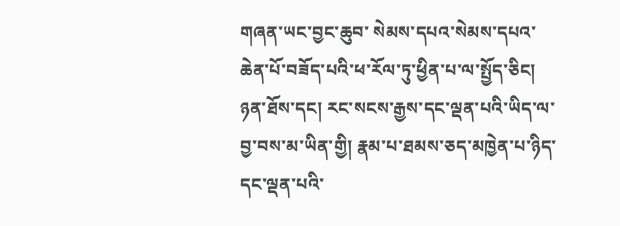གཞན་ཡང་བྱང་ཆུབ་ སེམས་དཔའ་སེམས་དཔའ་ཆེན་པོ་བཟོད་པའི་ཕ་རོལ་ཏུ་ཕྱིན་པ་ལ་སྤྱོད་ཅིང། ཉན་ཐོས་དང། རང་སངས་རྒྱས་དང་ལྡན་པའི་ཡིད་ལ་བྱ་བས་མ་ཡིན་གྱི། རྣམ་པ་ཐམས་ཅད་མཁྱེན་པ་ཉིད་ དང་ལྡན་པའི་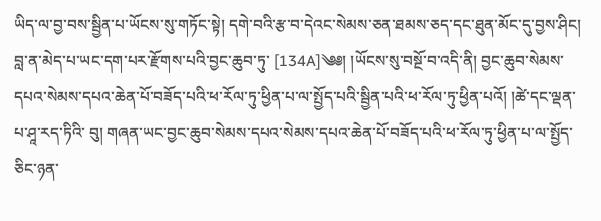ཡིད་ལ་བྱ་བས་སྦྱིན་པ་ཡོངས་སུ་གཏོང་སྟེ། དགེ་བའི་རྩ་བ་དེའང་སེམས་ཅན་ཐམས་ཅད་དང་ཐུན་མོང་དུ་བྱས་ཤིང། བླ་ན་མེད་པ་ཡང་དག་པར་རྫོགས་པའི་བྱང་ཆུབ་ཏུ་ [134A]༄༅། །ཡོངས་སུ་བསྔོ་བ་འདི་ནི། བྱང་ཆུབ་སེམས་དཔའ་སེམས་དཔའ་ཆེན་པོ་བཟོད་པའི་ཕ་རོལ་ཏུ་ཕྱིན་པ་ལ་སྤྱོད་པའི་སྦྱིན་པའི་ཕ་རོལ་ཏུ་ཕྱིན་པའོ། །ཚེ་དང་ལྡན་པ་ཤཱ་རད་ཏིའི་ བུ། གཞན་ཡང་བྱང་ཆུབ་སེམས་དཔའ་སེམས་དཔའ་ཆེན་པོ་བཟོད་པའི་ཕ་རོལ་ཏུ་ཕྱིན་པ་ལ་སྤྱོད་ཅིང་ཉན་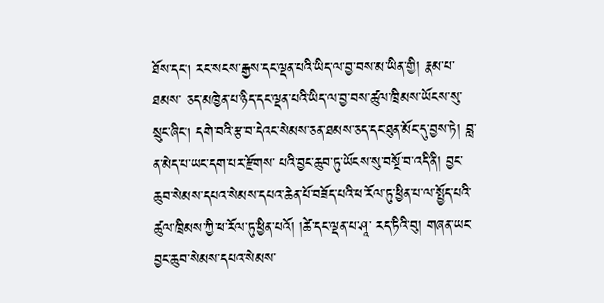ཐོས་དང། རང་སངས་རྒྱས་དང་ལྡན་པའི་ཡིད་ལ་བྱ་བས་མ་ཡིན་གྱི། རྣམ་པ་ཐམས་ ཅད་མཁྱེན་པ་ཉིད་དང་ལྡན་པའི་ཡིད་ལ་བྱ་བས་ཚུལ་ཁྲིམས་ཡོངས་སུ་སྲུང་ཞིང། དགེ་བའི་རྩ་བ་དེའང་སེམས་ཅན་ཐམས་ཅད་དང་ཐུན་མོང་དུ་བྱས་ཏེ། བླ་ན་མེད་པ་ཡང་དག་པར་རྫོགས་ པའི་བྱང་ཆུབ་ཏུ་ཡོངས་སུ་བསྔོ་བ་འདི་ནི། བྱང་ཆུབ་སེམས་དཔའ་སེམས་དཔའ་ཆེན་པོ་བཟོད་པའི་ཕ་རོལ་ཏུ་ཕྱིན་པ་ལ་སྤྱོད་པའི་ཚུལ་ཁྲིམས་ཀྱི་ཕ་རོལ་ཏུ་ཕྱིན་པའོ། །ཚེ་དང་ལྡན་པ་ཤཱ་ རད་ཏིའི་བུ། གཞན་ཡང་བྱང་ཆུབ་སེམས་དཔའ་སེམས་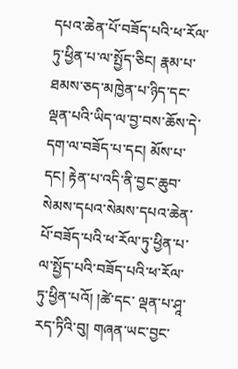དཔའ་ཆེན་པོ་བཟོད་པའི་ཕ་རོལ་ཏུ་ཕྱིན་པ་ལ་སྤྱོད་ཅིང། རྣམ་པ་ཐམས་ཅད་མཁྱེན་པ་ཉིད་དང་ལྡན་པའི་ཡིད་ལ་བྱ་བས་ཆོས་དེ་ དག་ལ་བཟོད་པ་དང། མོས་པ་དང། རྟེན་པ་འདི་ནི་བྱང་ཆུབ་སེམས་དཔའ་སེམས་དཔའ་ཆེན་པོ་བཟོད་པའི་ཕ་རོལ་ཏུ་ཕྱིན་པ་ལ་སྤྱོད་པའི་བཟོད་པའི་ཕ་རོལ་ཏུ་ཕྱིན་པའོ། །ཚེ་དང་ ལྡན་པ་ཤཱ་རད་ཏིའི་བུ། གཞན་ཡང་བྱང་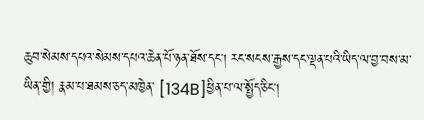ཆུབ་སེམས་དཔའ་སེམས་དཔའ་ཆེན་པོ་ཉན་ཐོས་དང། རང་སངས་རྒྱས་དང་ལྡན་པའི་ཡིད་ལ་བྱ་བས་མ་ཡིན་གྱི། རྣམ་པ་ཐམས་ཅད་མཁྱེན་ [134B]ཕྱིན་པ་ལ་སྤྱོད་ཅིང།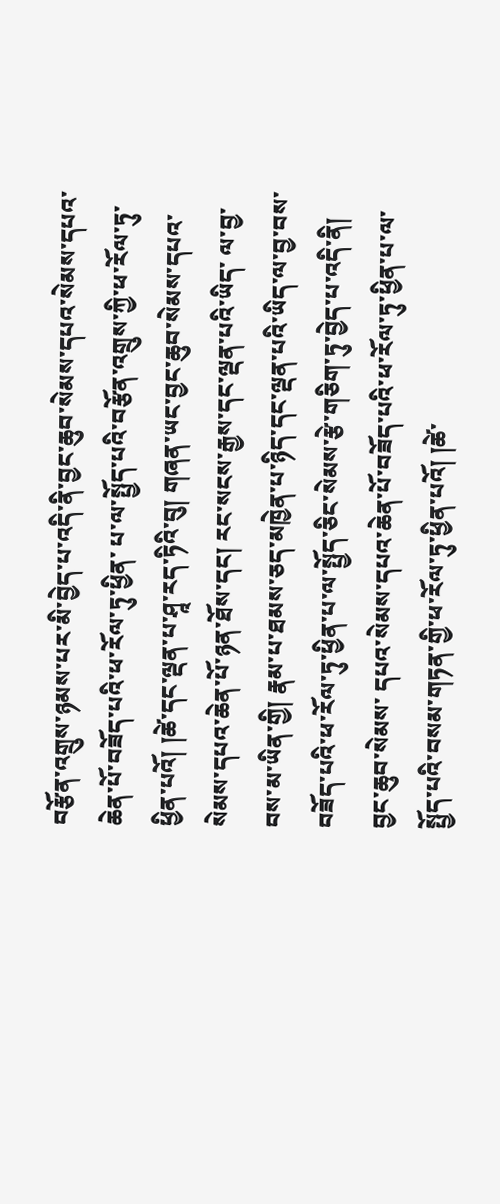བརྩོན་འགྲུས་ཉམས་པར་མི་བྱེད་པ་འདི་ནི་བྱང་ཆུབ་སེམས་དཔའ་སེམས་དཔའ་ཆེན་པོ་བཟོད་པའི་ཕ་རོལ་ཏུ་ཕྱིན་ པ་ལ་སྤྱོད་པའི་བརྩོན་འགྲུས་ཀྱི་ཕ་རོལ་ཏུ་ཕྱིན་པའོ། །ཚེ་དང་ལྡན་པ་ཤཱ་རད་ཏིའི་བུ། གཞན་ཡང་བྱང་ཆུབ་སེམས་དཔའ་སེམས་དཔའ་ཆེན་པོ་ཉན་ཐོས་དང། རང་སངས་རྒྱས་དང་ལྡན་པའི་ཡིད་ ལ་བྱ་བས་མ་ཡིན་གྱི། རྣམ་པ་ཐམས་ཅད་མཁྱེན་པ་ཉིད་དང་ལྡན་པའི་ཡིད་ལ་བྱ་བས་བཟོད་པའི་ཕ་རོལ་ཏུ་ཕྱིན་པ་ལ་སྤྱོད་ཅིང་སེམས་རྩེ་གཅིག་ཏུ་བྱེད་པ་འདི་ནི། བྱང་ཆུབ་སེམས་ དཔའ་སེམས་དཔའ་ཆེན་པོ་བཟོད་པའི་ཕ་རོལ་ཏུ་ཕྱིན་པ་ལ་སྤྱོད་པའི་བསམ་གཏན་གྱི་ཕ་རོལ་ཏུ་ཕྱིན་པའོ། །ཚེ་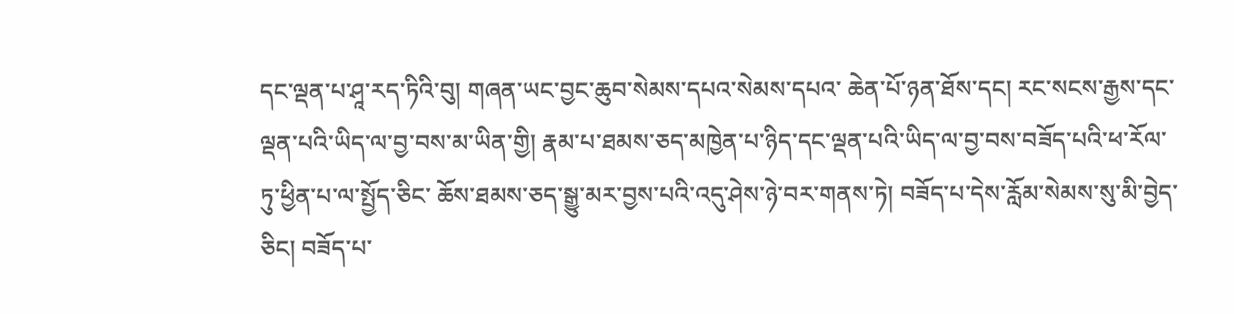དང་ལྡན་པ་ཤཱ་རད་ཏིའི་བུ། གཞན་ཡང་བྱང་ཆུབ་སེམས་དཔའ་སེམས་དཔའ་ ཆེན་པོ་ཉན་ཐོས་དང། རང་སངས་རྒྱས་དང་ལྡན་པའི་ཡིད་ལ་བྱ་བས་མ་ཡིན་གྱི། རྣམ་པ་ཐམས་ཅད་མཁྱེན་པ་ཉིད་དང་ལྡན་པའི་ཡིད་ལ་བྱ་བས་བཟོད་པའི་ཕ་རོལ་ཏུ་ཕྱིན་པ་ལ་སྤྱོད་ཅིང་ ཆོས་ཐམས་ཅད་སྒྱུ་མར་བྱས་པའི་འདུ་ཤེས་ཉེ་བར་གནས་ཏེ། བཟོད་པ་དེས་རློམ་སེམས་སུ་མི་བྱེད་ཅིང། བཟོད་པ་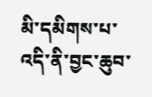མི་དམིགས་པ་འདི་ནི་བྱང་ཆུབ་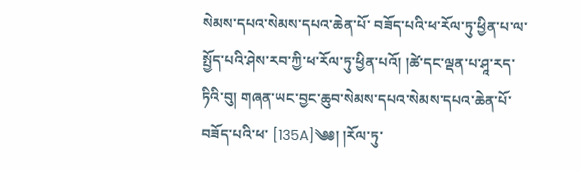སེམས་དཔའ་སེམས་དཔའ་ཆེན་པོ་ བཟོད་པའི་ཕ་རོལ་ཏུ་ཕྱིན་པ་ལ་སྤྱོད་པའི་ཤེས་རབ་ཀྱི་ཕ་རོལ་ཏུ་ཕྱིན་པའོ། །ཚེ་དང་ལྡན་པ་ཤཱ་རད་ཏིའི་བུ། གཞན་ཡང་བྱང་ཆུབ་སེམས་དཔའ་སེམས་དཔའ་ཆེན་པོ་བཟོད་པའི་ཕ་ [135A]༄༅། །རོལ་ཏུ་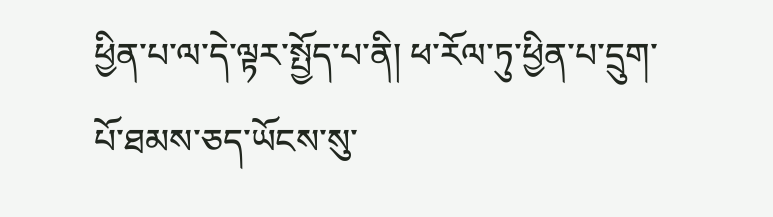ཕྱིན་པ་ལ་དེ་ལྟར་སྤྱོད་པ་ནི། ཕ་རོལ་ཏུ་ཕྱིན་པ་དྲུག་པོ་ཐམས་ཅད་ཡོངས་སུ་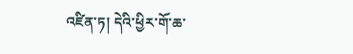འཛིན་ཏ། དེའི་ཕྱིར་གོ་ཆ་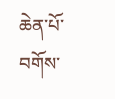ཆེན་པོ་བགོས་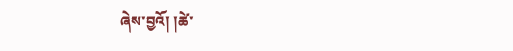ཞེས་བྱའོ། །ཚེ་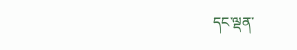དང་ལྡན་